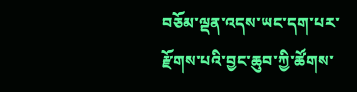བཅོམ་ལྡན་འདས་ཡང་དག་པར་རྫོགས་པའི་བྱང་ཆུབ་ཀྱི་ཚོགས་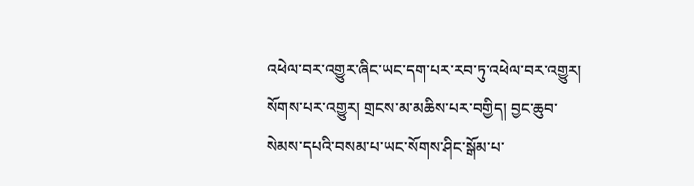འཕེལ་བར་འགྱུར་ཞིང་ཡང་དག་པར་རབ་ཏུ་འཕེལ་བར་འགྱུར། སོགས་པར་འགྱུར། གྲངས་མ་མཆིས་པར་བགྱིད། བྱང་ཆུབ་སེམས་དཔའི་བསམ་པ་ཡང་སོགས་ཤིང་སྒོམ་པ་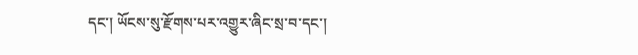དང་། ཡོངས་སུ་རྫོགས་པར་འགྱུར་ཞིང་སྲ་བ་དང་།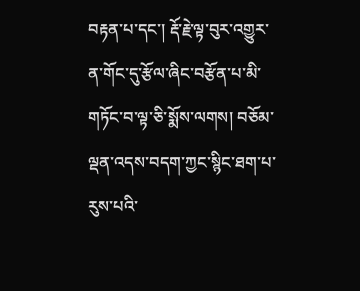བརྟན་པ་དང་། རྡོ་རྗེ་ལྟ་བུར་འགྱུར་ན་གོང་དུ་རྩོལ་ཞིང་བརྩོན་པ་མི་གཏོང་བ་ལྟ་ཅི་སྨོས་ལགས། བཅོམ་ལྡན་འདས་བདག་ཀྱང་སྙིང་ཐག་པ་རུས་པའི་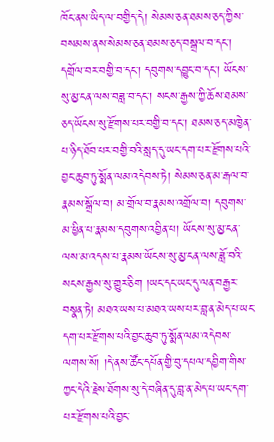ཁོང་ནས་ཡིད་ལ་བགྱིད་དེ། སེམས་ཅན་ཐམས་ཅད་ཀྱིས་བསམས་ནས་སེམས་ཅན་ཐམས་ཅད་བསྒྲལ་བ་དང་། དགྲོལ་བར་བགྱི་བ་དང་། དབུགས་དབྱུང་བ་དང་། ཡོངས་སུ་མྱ་ངན་ལས་བཟླ་བ་དང་། སངས་རྒྱས་ཀྱི་ཆོས་ཐམས་ཅད་ཡོངས་སུ་རྫོགས་པར་བགྱི་བ་དང་། ཐམས་ཅད་མཁྱེན་པ་ཉིད་ཐོབ་པར་བགྱི་བའི་སླད་དུ་ཡང་དག་པར་རྫོགས་པའི་བྱང་ཆུབ་ཏུ་སྨོན་ལམ་འདེབས་ཏེ། སེམས་ཅན་མ་རྒལ་བ་རྣམས་སྒྲོལ་བ། མ་གྲོལ་བ་རྣམས་འགྲོལ་བ། དབུགས་མ་ཕྱིན་པ་རྣམས་དབུགས་འབྱིན་པ། ཡོངས་སུ་མྱ་ངན་ལས་མ་འདས་པ་རྣམས་ཡོངས་སུ་མྱ་ངན་ལས་ཟློ་བའི་སངས་རྒྱས་སུ་གྱུར་ཅིག །ཡང་དང་ཡང་དུ་ལན་བརྒྱར་བསྣན་ཏེ། མཐའ་ཡས་པ་མཐའ་ཡས་པར་བླ་ན་མེད་པ་ཡང་དག་པར་རྫོགས་པའི་བྱང་ཆུབ་ཏུ་སྨོན་ལམ་འདེབས་ལགས་སོ། །དེ་ནས་ཚོང་དཔོན་གྱི་བུ་དཔལ་དབྱིག་གིས་ཀྱང་དེའི་རྗེས་ཐོགས་སུ་དེ་བཞིན་དུ་བླ་ན་མེད་པ་ཡང་དག་པར་རྫོགས་པའི་བྱང་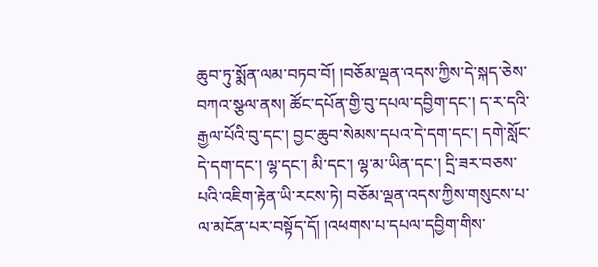ཆུབ་ཏུ་སྨོན་ལམ་བཏབ་བོ། །བཅོམ་ལྡན་འདས་ཀྱིས་དེ་སྐད་ཅེས་བཀའ་སྩལ་ནས། ཚོང་དཔོན་གྱི་བུ་དཔལ་དབྱིག་དང་། ད་ར་དའི་རྒྱལ་པོའི་བུ་དང་། བྱང་ཆུབ་སེམས་དཔའ་དེ་དག་དང་། དགེ་སློང་དེ་དག་དང་། ལྷ་དང་། མི་དང་། ལྷ་མ་ཡིན་དང་། དྲི་ཟར་བཅས་པའི་འཇིག་རྟེན་ཡི་རངས་ཏེ། བཅོམ་ལྡན་འདས་ཀྱིས་གསུངས་པ་ལ་མངོན་པར་བསྟོད་དོ། །འཕགས་པ་དཔལ་དབྱིག་གིས་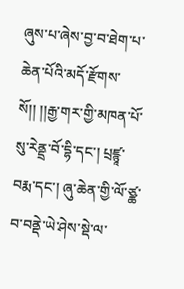ཞུས་པ་ཞེས་བྱ་བ་ཐེག་པ་ཆེན་པོའི་མདོ་རྫོགས་སོ།། །།རྒྱ་གར་གྱི་མཁན་པོ་སུ་རེནྡྲ་བོ་དྷི་དང་། པྲཛྙཱ་བརྨ་དང་། ཞུ་ཆེན་གྱི་ལོ་ཙྪ་བ་བནྡེ་ཡེ་ཤེས་སྡེ་ལ་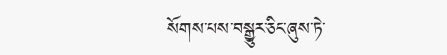སོགས་པས་བསྒྱུར་ཅིང་ཞུས་ཏེ་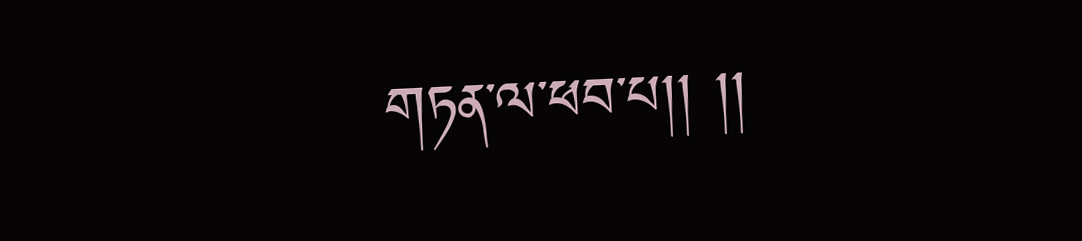གཏན་ལ་ཕབ་པ།། །།